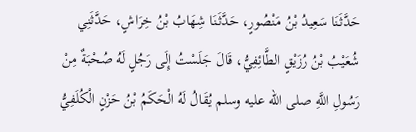حَدَّثَنَا سَعِيدُ بْنُ مَنْصُورٍ، حَدَّثَنَا شِهَابُ بْنُ خِرَاشٍ، حَدَّثَنِي شُعَيْبُ بْنُ رُزَيْقٍ الطَّائِفِيُّ، قَالَ جَلَسْتُ إِلَى رَجُلٍ لَهُ صُحْبَةٌ مِنْ رَسُولِ اللَّهِ صلى الله عليه وسلم يُقَالُ لَهُ الْحَكَمُ بْنُ حَزْنٍ الْكُلَفِيُّ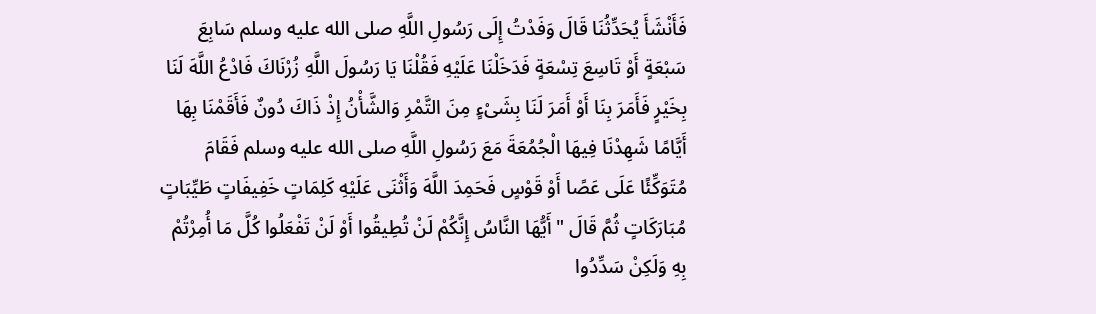فَأَنْشَأَ يُحَدِّثُنَا قَالَ وَفَدْتُ إِلَى رَسُولِ اللَّهِ صلى الله عليه وسلم سَابِعَ سَبْعَةٍ أَوْ تَاسِعَ تِسْعَةٍ فَدَخَلْنَا عَلَيْهِ فَقُلْنَا يَا رَسُولَ اللَّهِ زُرْنَاكَ فَادْعُ اللَّهَ لَنَا بِخَيْرٍ فَأَمَرَ بِنَا أَوْ أَمَرَ لَنَا بِشَىْءٍ مِنَ التَّمْرِ وَالشَّأْنُ إِذْ ذَاكَ دُونٌ فَأَقَمْنَا بِهَا أَيَّامًا شَهِدْنَا فِيهَا الْجُمُعَةَ مَعَ رَسُولِ اللَّهِ صلى الله عليه وسلم فَقَامَ مُتَوَكِّئًا عَلَى عَصًا أَوْ قَوْسٍ فَحَمِدَ اللَّهَ وَأَثْنَى عَلَيْهِ كَلِمَاتٍ خَفِيفَاتٍ طَيِّبَاتٍ مُبَارَكَاتٍ ثُمَّ قَالَ " أَيُّهَا النَّاسُ إِنَّكُمْ لَنْ تُطِيقُوا أَوْ لَنْ تَفْعَلُوا كُلَّ مَا أُمِرْتُمْ بِهِ وَلَكِنْ سَدِّدُوا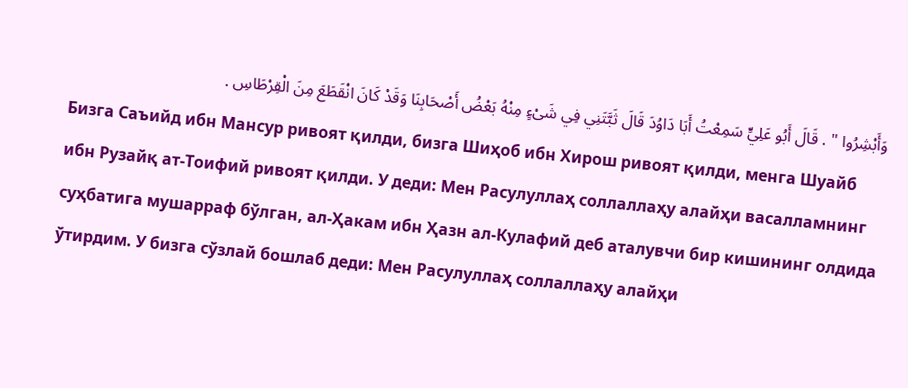وَأَبْشِرُوا " . قَالَ أَبُو عَلِيٍّ سَمِعْتُ أَبَا دَاوُدَ قَالَ ثَبَّتَنِي فِي شَىْءٍ مِنْهُ بَعْضُ أَصْحَابِنَا وَقَدْ كَانَ انْقَطَعَ مِنَ الْقِرْطَاسِ .
Бизга Саъийд ибн Мансур ривоят қилди, бизга Шиҳоб ибн Хирош ривоят қилди, менга Шуайб ибн Рузайқ ат-Тоифий ривоят қилди. У деди: Мен Расулуллаҳ соллаллаҳу алайҳи васалламнинг суҳбатига мушарраф бўлган, ал-Ҳакам ибн Ҳазн ал-Кулафий деб аталувчи бир кишининг олдида ўтирдим. У бизга сўзлай бошлаб деди: Мен Расулуллаҳ соллаллаҳу алайҳи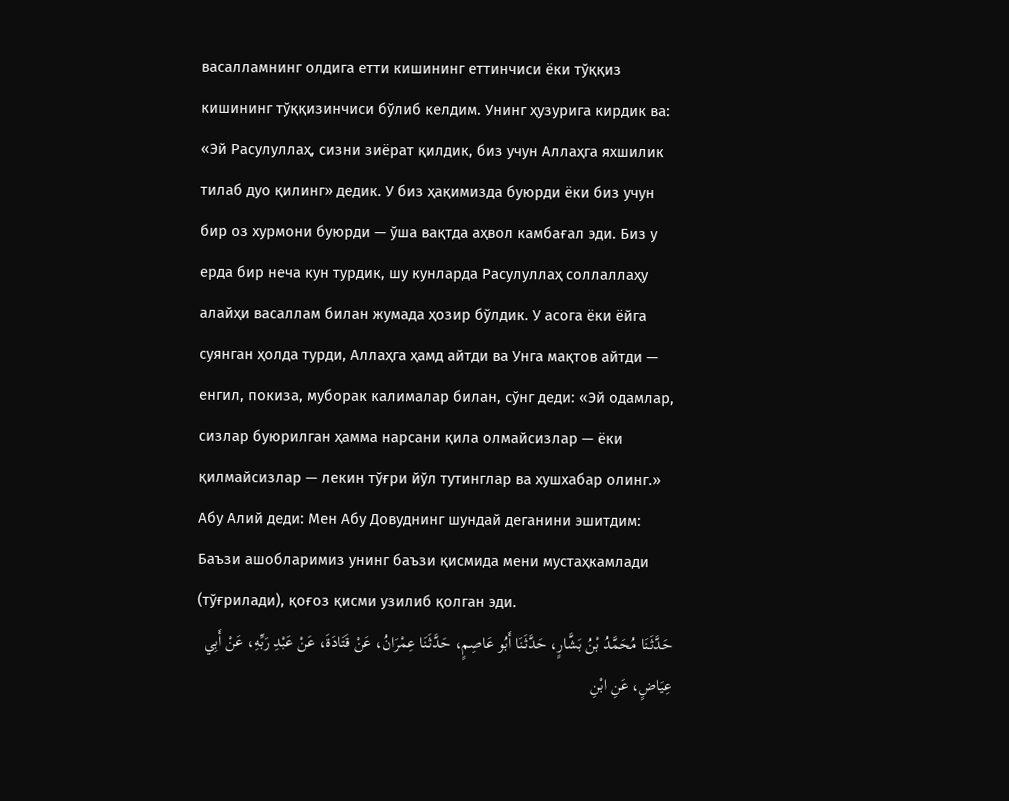васалламнинг олдига етти кишининг еттинчиси ёки тўққиз кишининг тўққизинчиси бўлиб келдим. Унинг ҳузурига кирдик ва: «Эй Расулуллаҳ, сизни зиёрат қилдик, биз учун Аллаҳга яхшилик тилаб дуо қилинг» дедик. У биз ҳақимизда буюрди ёки биз учун бир оз хурмони буюрди — ўша вақтда аҳвол камбағал эди. Биз у ерда бир неча кун турдик, шу кунларда Расулуллаҳ соллаллаҳу алайҳи васаллам билан жумада ҳозир бўлдик. У асога ёки ёйга суянган ҳолда турди, Аллаҳга ҳамд айтди ва Унга мақтов айтди — енгил, покиза, муборак калималар билан, сўнг деди: «Эй одамлар, сизлар буюрилган ҳамма нарсани қила олмайсизлар — ёки қилмайсизлар — лекин тўғри йўл тутинглар ва хушхабар олинг.» Абу Алий деди: Мен Абу Довуднинг шундай деганини эшитдим: Баъзи ашобларимиз унинг баъзи қисмида мени мустаҳкамлади (тўғрилади), қоғоз қисми узилиб қолган эди.
حَدَّثَنَا مُحَمَّدُ بْنُ بَشَّارٍ، حَدَّثَنَا أَبُو عَاصِمٍ، حَدَّثَنَا عِمْرَانُ، عَنْ قَتَادَةَ، عَنْ عَبْدِ رَبِّهِ، عَنْ أَبِي عِيَاضٍ، عَنِ ابْنِ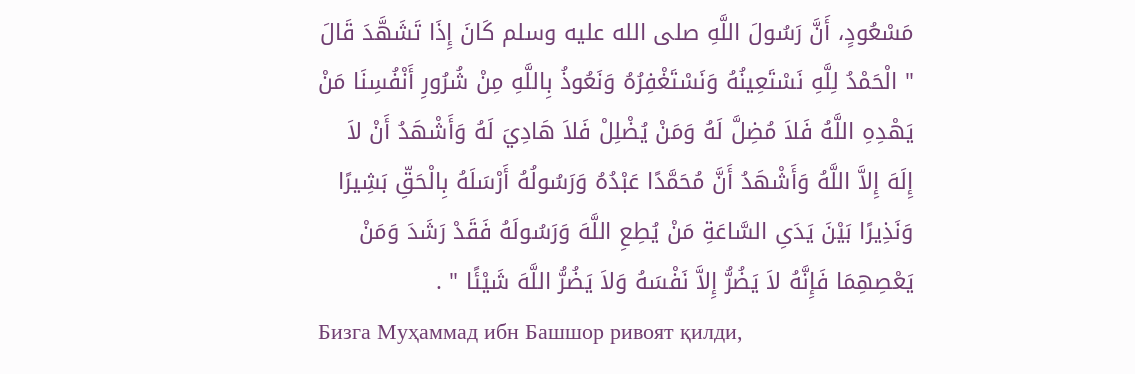مَسْعُودٍ، أَنَّ رَسُولَ اللَّهِ صلى الله عليه وسلم كَانَ إِذَا تَشَهَّدَ قَالَ " الْحَمْدُ لِلَّهِ نَسْتَعِينُهُ وَنَسْتَغْفِرُهُ وَنَعُوذُ بِاللَّهِ مِنْ شُرُورِ أَنْفُسِنَا مَنْ يَهْدِهِ اللَّهُ فَلاَ مُضِلَّ لَهُ وَمَنْ يُضْلِلْ فَلاَ هَادِيَ لَهُ وَأَشْهَدُ أَنْ لاَ إِلَهَ إِلاَّ اللَّهُ وَأَشْهَدُ أَنَّ مُحَمَّدًا عَبْدُهُ وَرَسُولُهُ أَرْسَلَهُ بِالْحَقِّ بَشِيرًا وَنَذِيرًا بَيْنَ يَدَىِ السَّاعَةِ مَنْ يُطِعِ اللَّهَ وَرَسُولَهُ فَقَدْ رَشَدَ وَمَنْ يَعْصِهِمَا فَإِنَّهُ لاَ يَضُرُّ إِلاَّ نَفْسَهُ وَلاَ يَضُرُّ اللَّهَ شَيْئًا " .
Бизга Муҳаммад ибн Башшор ривоят қилди,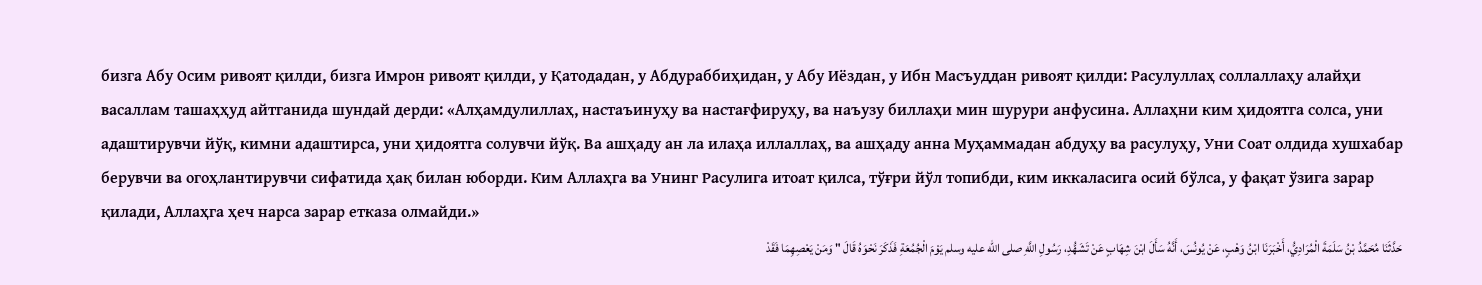бизга Абу Осим ривоят қилди, бизга Имрон ривоят қилди, у Қатодадан, у Абдураббиҳидан, у Абу Иёздан, у Ибн Масъуддан ривоят қилди: Расулуллаҳ соллаллаҳу алайҳи васаллам ташаҳҳуд айтганида шундай дерди: «Алҳамдулиллаҳ, настаъинуҳу ва настағфируҳу, ва наъузу биллаҳи мин шурури анфусина. Аллаҳни ким ҳидоятга солса, уни адаштирувчи йўқ, кимни адаштирса, уни ҳидоятга солувчи йўқ. Ва ашҳаду ан ла илаҳа иллаллаҳ, ва ашҳаду анна Муҳаммадан абдуҳу ва расулуҳу, Уни Соат олдида хушхабар берувчи ва огоҳлантирувчи сифатида ҳақ билан юборди. Ким Аллаҳга ва Унинг Расулига итоат қилса, тўғри йўл топибди, ким иккаласига осий бўлса, у фақат ўзига зарар қилади, Аллаҳга ҳеч нарса зарар етказа олмайди.»
حَدَّثَنَا مُحَمَّدُ بْنُ سَلَمَةَ الْمُرَادِيُّ، أَخْبَرَنَا ابْنُ وَهْبٍ، عَنْ يُونُسَ، أَنَّهُ سَأَلَ ابْنَ شِهَابٍ عَنْ تَشَهُّدِ، رَسُولِ اللَّهِ صلى الله عليه وسلم يَوْمَ الْجُمُعَةِ فَذَكَرَ نَحْوَهُ قَالَ " وَمَنْ يَعْصِهِمَا فَقَدْ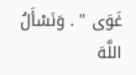غَوَى " . وَنَسْأَلُ اللَّهَ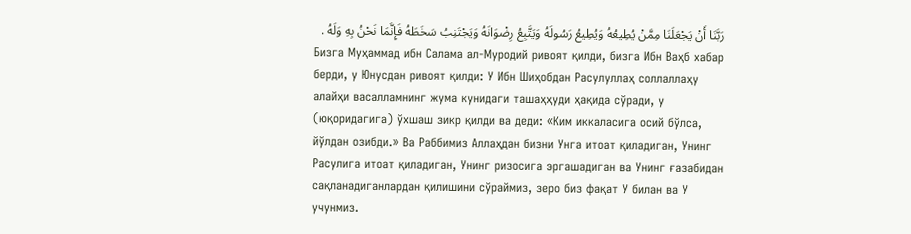رَبَّنَا أَنْ يَجْعَلَنَا مِمَّنْ يُطِيعُهُ وَيُطِيعُ رَسُولَهُ وَيَتَّبِعُ رِضْوَانَهُ وَيَجْتَنِبُ سَخَطَهُ فَإِنَّمَا نَحْنُ بِهِ وَلَهُ .
Бизга Муҳаммад ибн Салама ал-Муродий ривоят қилди, бизга Ибн Ваҳб хабар берди, у Юнусдан ривоят қилди: У Ибн Шиҳобдан Расулуллаҳ соллаллаҳу алайҳи васалламнинг жума кунидаги ташаҳҳуди ҳақида сўради, у (юқоридагига) ўхшаш зикр қилди ва деди: «Ким иккаласига осий бўлса, йўлдан озибди.» Ва Раббимиз Аллаҳдан бизни Унга итоат қиладиган, Унинг Расулига итоат қиладиган, Унинг ризосига эргашадиган ва Унинг ғазабидан сақланадиганлардан қилишини сўраймиз, зеро биз фақат У билан ва У учунмиз.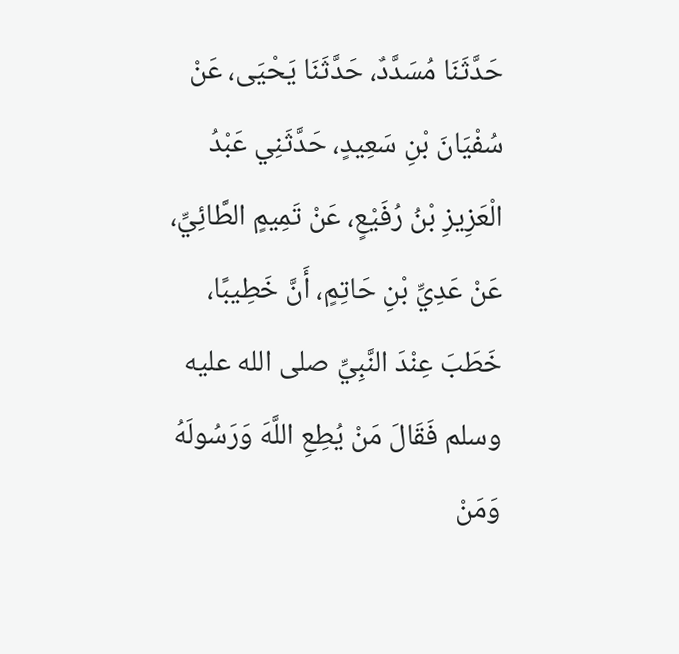حَدَّثَنَا مُسَدَّدٌ، حَدَّثَنَا يَحْيَى، عَنْ سُفْيَانَ بْنِ سَعِيدٍ، حَدَّثَنِي عَبْدُ الْعَزِيزِ بْنُ رُفَيْعٍ، عَنْ تَمِيمٍ الطَّائِيِّ، عَنْ عَدِيِّ بْنِ حَاتِمٍ، أَنَّ خَطِيبًا، خَطَبَ عِنْدَ النَّبِيِّ صلى الله عليه وسلم فَقَالَ مَنْ يُطِعِ اللَّهَ وَرَسُولَهُ وَمَنْ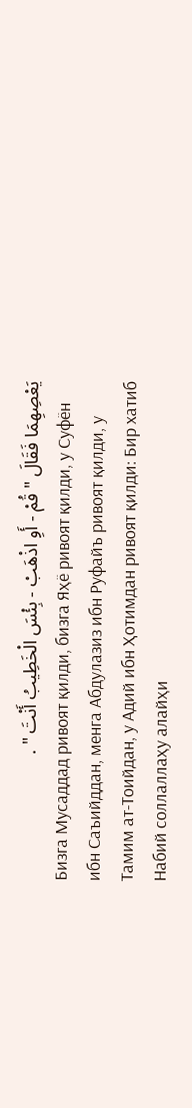يَعْصِهِمَا فَقَالَ " قُمْ - أَوِ اذْهَبْ - بِئْسَ الْخَطِيبُ أَنْتَ " .
Бизга Мусаддад ривоят қилди, бизга Яҳё ривоят қилди, у Суфён ибн Саъийддан, менга Абдулазиз ибн Руфайъ ривоят қилди, у Тамим ат-Тоийдан, у Адий ибн Ҳотимдан ривоят қилди: Бир хатиб Набий соллаллаҳу алайҳи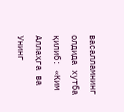васалламнинг олдида хутба қилиб: «Ким Аллаҳга ва Унинг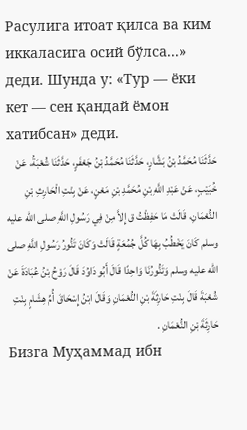Расулига итоат қилса ва ким иккаласига осий бўлса...» деди. Шунда у: «Тур — ёки кет — сен қандай ёмон хатибсан» деди.
حَدَّثَنَا مُحَمَّدُ بْنُ بَشَّارٍ، حَدَّثَنَا مُحَمَّدُ بْنُ جَعْفَرٍ، حَدَّثَنَا شُعْبَةُ، عَنْ خُبَيْبٍ، عَنْ عَبْدِ اللَّهِ بْنِ مُحَمَّدِ بْنِ مَعْنٍ، عَنْ بِنْتِ الْحَارِثِ بْنِ النُّعْمَانِ، قَالَتْ مَا حَفِظْتُ ق إِلاَّ مِنْ فِي رَسُولِ اللَّهِ صلى الله عليه وسلم كَانَ يَخْطُبُ بِهَا كُلَّ جُمُعَةٍ قَالَتْ وَكَانَ تَنُّورُ رَسُولِ اللَّهِ صلى الله عليه وسلم وَتَنُّورُنَا وَاحِدًا قَالَ أَبُو دَاوُدَ قَالَ رَوْحُ بْنُ عُبَادَةَ عَنْ شُعْبَةَ قَالَ بِنْتِ حَارِثَةَ بْنِ النُّعْمَانِ وَقَالَ ابْنُ إِسْحَاقَ أُمِّ هِشَامٍ بِنْتِ حَارِثَةَ بْنِ النُّعْمَانِ .
Бизга Муҳаммад ибн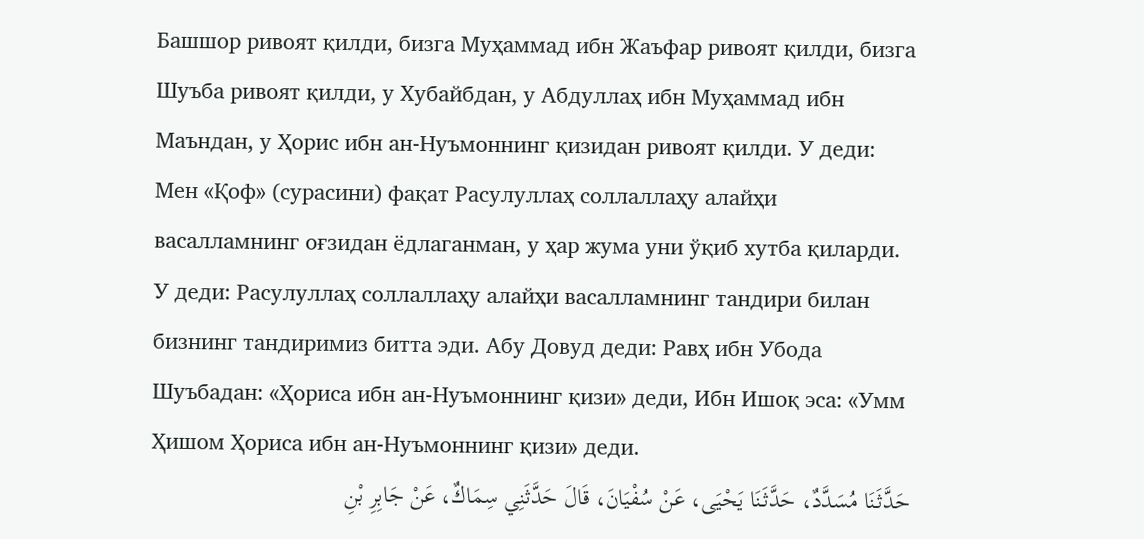Башшор ривоят қилди, бизга Муҳаммад ибн Жаъфар ривоят қилди, бизга Шуъба ривоят қилди, у Хубайбдан, у Абдуллаҳ ибн Муҳаммад ибн Маъндан, у Ҳорис ибн ан-Нуъмоннинг қизидан ривоят қилди. У деди: Мен «Қоф» (сурасини) фақат Расулуллаҳ соллаллаҳу алайҳи васалламнинг оғзидан ёдлаганман, у ҳар жума уни ўқиб хутба қиларди. У деди: Расулуллаҳ соллаллаҳу алайҳи васалламнинг тандири билан бизнинг тандиримиз битта эди. Абу Довуд деди: Равҳ ибн Убода Шуъбадан: «Ҳориса ибн ан-Нуъмоннинг қизи» деди, Ибн Ишоқ эса: «Умм Ҳишом Ҳориса ибн ан-Нуъмоннинг қизи» деди.
حَدَّثَنَا مُسَدَّدٌ، حَدَّثَنَا يَحْيَى، عَنْ سُفْيَانَ، قَالَ حَدَّثَنِي سِمَاكٌ، عَنْ جَابِرِ بْنِ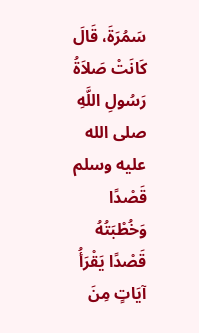سَمُرَةَ، قَالَ كَانَتْ صَلاَةُ رَسُولِ اللَّهِ صلى الله عليه وسلم قَصْدًا وَخُطْبَتُهُ قَصْدًا يَقْرَأُ آيَاتٍ مِنَ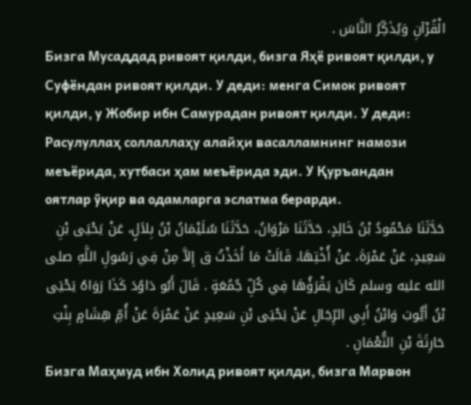الْقُرْآنِ وَيُذَكِّرُ النَّاسَ .
Бизга Мусаддад ривоят қилди, бизга Яҳё ривоят қилди, у Суфёндан ривоят қилди. У деди: менга Симок ривоят қилди, у Жобир ибн Самурадан ривоят қилди. У деди: Расулуллаҳ соллаллаҳу алайҳи васалламнинг намози меъёрида, хутбаси ҳам меъёрида эди. У Қуръандан оятлар ўқир ва одамларга эслатма берарди.
حَدَّثَنَا مَحْمُودُ بْنُ خَالِدٍ، حَدَّثَنَا مَرْوَانُ، حَدَّثَنَا سُلَيْمَانُ بْنُ بِلاَلٍ، عَنْ يَحْيَى بْنِ سَعِيدٍ، عَنْ عَمْرَةَ، عَنْ أُخْتِهَا، قَالَتْ مَا أَخَذْتُ ق إِلاَّ مِنْ فِي رَسُولِ اللَّهِ صلى الله عليه وسلم كَانَ يَقْرَؤُهَا فِي كُلِّ جُمُعَةٍ . قَالَ أَبُو دَاوُدَ كَذَا رَوَاهُ يَحْيَى بْنُ أَيُّوبَ وَابْنُ أَبِي الرِّجَالِ عَنْ يَحْيَى بْنِ سَعِيدٍ عَنْ عَمْرَةَ عَنْ أُمِّ هِشَامٍ بِنْتِ حَارِثَةَ بْنِ النُّعْمَانِ .
Бизга Маҳмуд ибн Холид ривоят қилди, бизга Марвон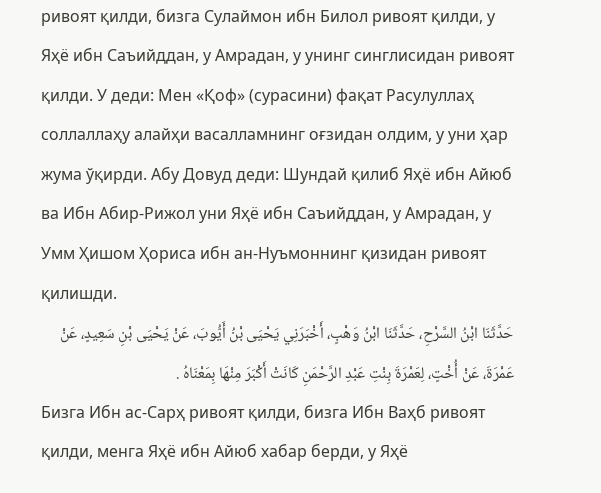ривоят қилди, бизга Сулаймон ибн Билол ривоят қилди, у Яҳё ибн Саъийддан, у Амрадан, у унинг синглисидан ривоят қилди. У деди: Мен «Қоф» (сурасини) фақат Расулуллаҳ соллаллаҳу алайҳи васалламнинг оғзидан олдим, у уни ҳар жума ўқирди. Абу Довуд деди: Шундай қилиб Яҳё ибн Айюб ва Ибн Абир-Рижол уни Яҳё ибн Саъийддан, у Амрадан, у Умм Ҳишом Ҳориса ибн ан-Нуъмоннинг қизидан ривоят қилишди.
حَدَّثَنَا ابْنُ السَّرْحِ، حَدَّثَنَا ابْنُ وَهْبٍ، أَخْبَرَنِي يَحْيَى بْنُ أَيُّوبَ، عَنْ يَحْيَى بْنِ سَعِيدٍ، عَنْ عَمْرَةَ، عَنْ أُخْتٍ، لِعَمْرَةَ بِنْتِ عَبْدِ الرَّحْمَنِ كَانَتْ أَكْبَرَ مِنْهَا بِمَعْنَاهُ .
Бизга Ибн ас-Сарҳ ривоят қилди, бизга Ибн Ваҳб ривоят қилди, менга Яҳё ибн Айюб хабар берди, у Яҳё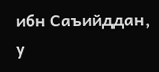ибн Саъийддан, у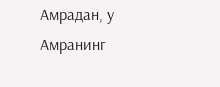Амрадан, у Амранинг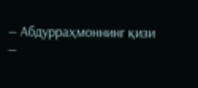— Абдурраҳмоннинг қизи —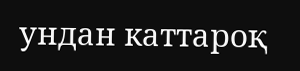ундан каттароқ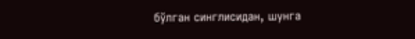бўлган синглисидан, шунга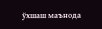ўхшаш маънода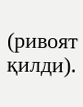(ривоят қилди).